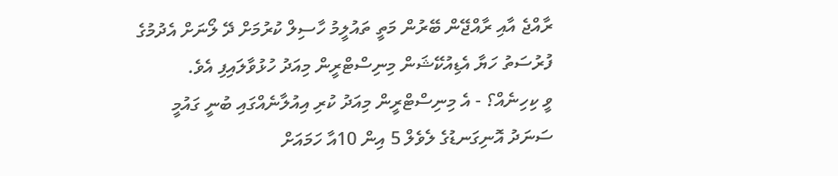ރާއްޖެ އާއި ރާއްޖޭން ބޭރުން މަތީ ތައުލީމު ހާސިލް ކުރުމަށް ދޭ ލޯނަށް އެދުމުގެ ފުރުސަތު ހަޔާ އެޑިއުކޭޝަން މިނިސްޓްރީން މިއަދު ހުޅުވާލައިފި އެވެ.
ވީ ކިހިނެއް؟ - އެ މިނިސްޓްރީން މިއަދު ކުރި އިއުލާނެއްގައި ބުނީ ގައުމީ ސަނަދު އޮނިގަނޑުގެ ލެވެލް 5 އިން 10އާ ހަމައަށް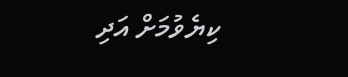ކިޔެވުމަށް އަދި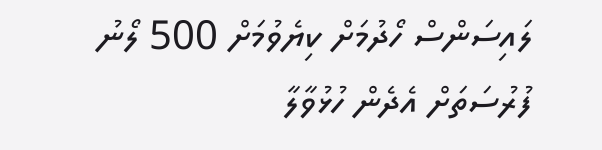ލައިސަންސް ހޯދުމަށް ކިޔެވުމަށް 500 ލޯނު ފުރުސަތަށް އެދެން ހުޅުވާލާ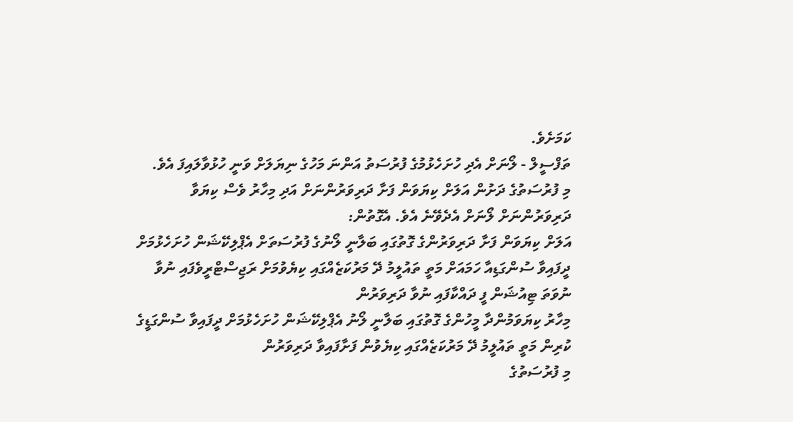ކަމަށެވެ.
ތަފްސީލް - ލޯނަށް އެދި ހުށަހެޅުމުގެ ފުރުސަތު އަންނަ މަހުގެ ނިޔަލަށް ވަނީ ހުޅުވާލައިފަ އެވެ.
މި ފުރުސަތުގެ ދަށުން އަލަށް ކިޔަވަން ފަށާ ދަރިވަރުންނަށް އަދި މިހާރު ވެސް ކިޔަވާ ދަރިވަރުންނަށް ލޯނަށް އެދެވޭނެ އެވެ. އެގޮތުން:
އަލަށް ކިޔަވަން ފަށާ ދަރިވަރުންގެ ގޮތުގައި ބަލާނީ ލޯނުގެ ފުރުސަތަށް އެޕްލިކޭޝަން ހުށަހެޅުމަށް ދީފައިވާ ސުންގަޑިއާ ހަމައަށް މަތީ ތައުލީމު ދޭ މަރުކަޒެއްގައި ކިޔެވުމަށް ރަޖިސްޓްރީވެފައި ނުވާ ނުވަތަ ޓިއުޝަން ފީ ދައްކާފައި ނުވާ ދަރިވަރުން
މިހާރު ކިޔަވަމުންދާ މީހުންގެ ގޮތުގައި ބަލާނީ ލޯނު އެޕްލިކޭޝަން ހުށަހެޅުމަށް ދީފައިވާ ސުންގަޑީގެ ކުރިން މަތީ ތައުލީމު ދޭ މަރުކަޒެއްގައި ކިޔެވުން ފަށާފައިވާ ދަރިވަރުން
މި ފުރުސަތުގެ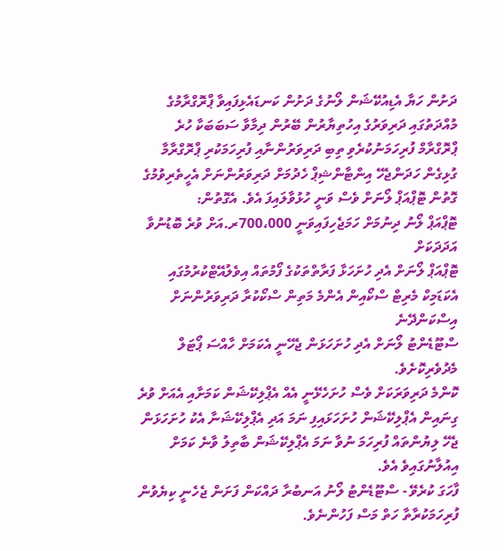ދަށުން ހަޔާ އެޑިއުކޭޝަން ލޯނުގެ ދަށުން ކަނޑައެޅިފައިވާ ޕްރޮގްރާމުގެ މުއްދަތުގައި ދަރިވަރުގެ އިހުތިޔާރުން ބޭރުން ދިމާވާ ސަބަބަކާ ހުރެ ޕްރޮގްރާމް ފުރިހަމަނުކުރެވި ތިބި ދަރިވަރުންނާއި ފުރިހަމަކުރި ޕްރޮގްރާމާ ގުޅިގެން ހަދަންޖެހޭ އިންޓާންޝިޕް ހެދުމަށް ދަރިވަރުންނަށް އެހީތެރިވުމުގެ ގޮތުން ޓޮޕްއަޕް ލޯނަށް ވެސް ވަނީ ހުޅުވާލައިފަ އެވެ. އެގޮތުން:
ޓޮޕްއަޕް ލޯނު ދިނުމަށް ހަމަޖެހިފައިވަނީ 700،000ރ.އަށް ވުރެ ބޮޑުނުވާ އަދަދަކަށް
ޓޮޕްއަޕް ލޯނަށް އެދި ހުށަހަޅާ ފަރާތްތަކުގެ ފޯމުތައް އިވެލުއޭޓްކުރުމުގައި އެކަޑަމިކް މެރިޓް ސްކޯއިން އެންމެ މަތިން ސްކޯކުރާ ދަރިވަރުންނަށް އިސްކަންދޭނެ
ސްޓޫޑެންޓު ލޯނަށް އެދި ހުށަހަޅަން ޖެހޭނީ އެކަމަށް ހާއްސަ ޕޯޓަލް މެދުވެރިކޮށެވެ.
ކޮންމެ ދަރިވަރަކަށް ވެސް ހުށަހެޅޭނީ އެއް އެޕްލިކޭޝަން ކަމަށާއި އެއަށް ވުރެ ގިނައިން އެޕްލިކޭޝަން ހުށަހަޅައިފި ނަމަ އަދި އެޕްލިކޭޝަނާ އެކު ހުށަހަޅަން ޖެހޭ ލިޔުންތައް ފުރިހަމަ ނުވާ ނަމަ އެޕްލިކޭޝަން ބާތިލު ވާނެ ކަމަށް އިއުލާނުގައިވެ އެވެ.
ފާހަގަ ކުރެވޭ - ސްޓޫޑެންޓު ލޯނު އަނބުރާ ދައްކަން ފަށަން ޖެހެނީ ކިޔެވުން ފުރިހަމަކުރާތާ ހަތް މަސް ފަހުންނެވެ.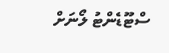ސްޓޫޑެންޓު ލޯނަށް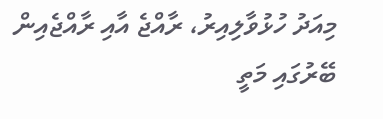މިއަދު ހުޅުވާލިއިރު، ރާއްޖެ އާއި ރާއްޖެއިން ބޭރުގައި މަތީ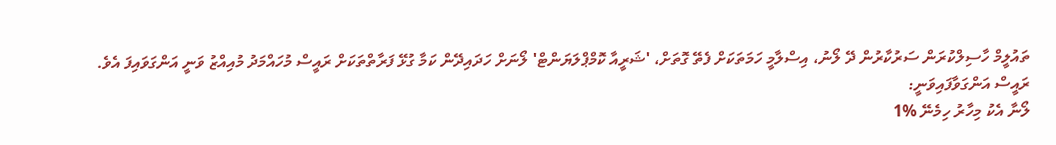ތައުލީމް ހާސިލްކުރަން ސަރުކާރުން ދޭ ލޯނު، އިސްލާމީ ހަމަތަކަށް ފެތޭ ގޮތަށް، 'ޝަރީއާ ކޮމްޕްލަޔަންޓް' ލޯނަށް ހަދައިދޭން ކަމާ ގުޅޭ ފަރާތްތަކަށް ރައީސް މުހައްމަދު މުއިއްޒު ވަނީ އަންގަވައިފަ އެވެ.
ރައީސް އަންގަވާފައިވަނީ:
ލޯނާ އެކު މިހާރު ހިމެނޭ %1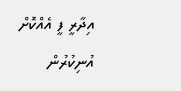އިދާރީ ފީ އެއްކޮށް އުނިކުރުން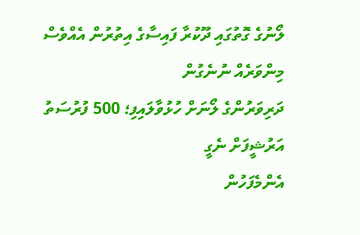ލޯނުގެ ގޮތުގައި ދޫކުރާ ފައިސާގެ އިތުރުން އެއްވެސް މިންވަރެއް ނުނެގުން
ދަރިވަރުންގެ ލޯނަށް ހުޅުވާލައިފި؛ 500 ފުރުސަތު
އަރުޝީފަށް ނެގީ
އެންމެފަހުން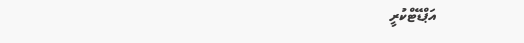އަޕްޑޭޓްކުރީ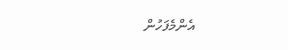އެންމެފަހުން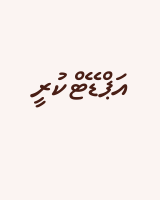އަޕްޑޭޓްކުރީ